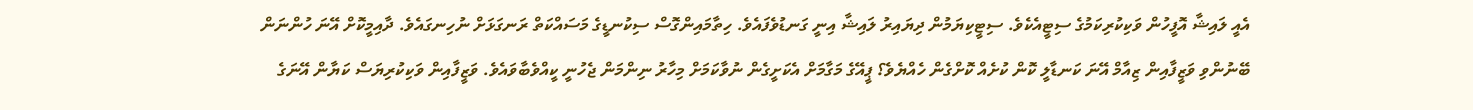އެއީ ލައިޝާ އޮފީހުން ވަކިކުރިކަމުގެ ސިޓީއެކެވެ. ސިޓީކިޔަމުން ދިޔައިރު ލައިޝާ އިނީ ގަނޑުވެފައެވެ. ހިތާމައިންގޮސް ސިކުނޑީގެ މަސައްކަތް ރަނގަޅަށް ނުހިނގައެވެ. ދާއިމީކޮށް އޭނަ ހުންނަން ބޭނުންވި ވަޒީފާއިން ޒިއާމް އޭނަ ކަނޑާލީ ކޮން ކުށެއް ކޮށްގެން ހެއްޔެވެ؟ ޕީއޭގެ މަގާމަށް އެކަށީގެން ނުވާކަމަށް މިހާރު ނިންމަން ޖެހުނީ ކީއްވެބާވައެވެ. ވަޒީފާއިން ވަކިކުރިޔަސް ކަޔާން އޭނަގެ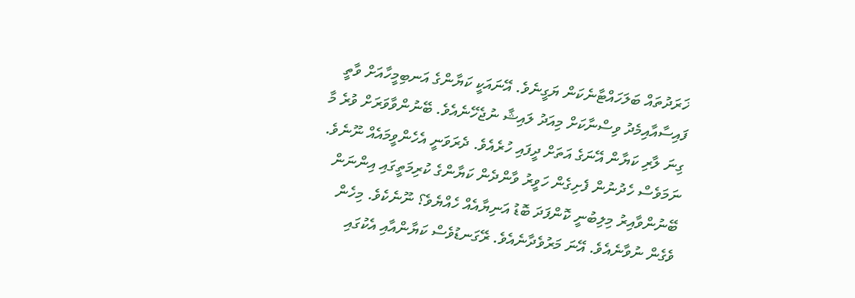ޚަރަދުތައް ބަލަހައްޓާނެކަން ޔަގީނެވެ. އޭނައަކީ ކަޔާންގެ އަނބިމީހާއަށް ވާތީ ފައިސާއާއިމެދު ވިސްނާކަށް މިއަދު ލައިޝާ ނުޖެހޭނެއެވެ. ބޭނުންވާވަރަށް ވުރެ މާ ގިނަ ލާރި ކަޔާން އޭނަގެ އަތަށް ދީފައި ހުރެއެވެ. ދެރަވަނީ އެހެންވީމައެއް ނޫނެވެ. ނަމަވެސް ހެދުނުން ފެށިގެން ހަވީރު ވާންދެން ކަޔާންގެ ކުރިމަތީގައި އިންނަން ބޭނުންވާއިރު މިލިބުނީ ކޮންފަދަ ބޮޑު އަނިޔާއެއް ހެއްޔެވެ؟ ނޫނެކެވެ. މިހެން ވެގެން ނުވާނެއެވެ. އޭނަ މަރުވެދާނެއެވެ. ރޭގަނޑުވެސް ކަޔާންއާއި އެކުގައި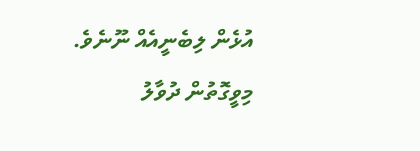އުޅެން ލިބެނީއެއް ނޫނެވެ. މިވީގޮތުން ދުވާލު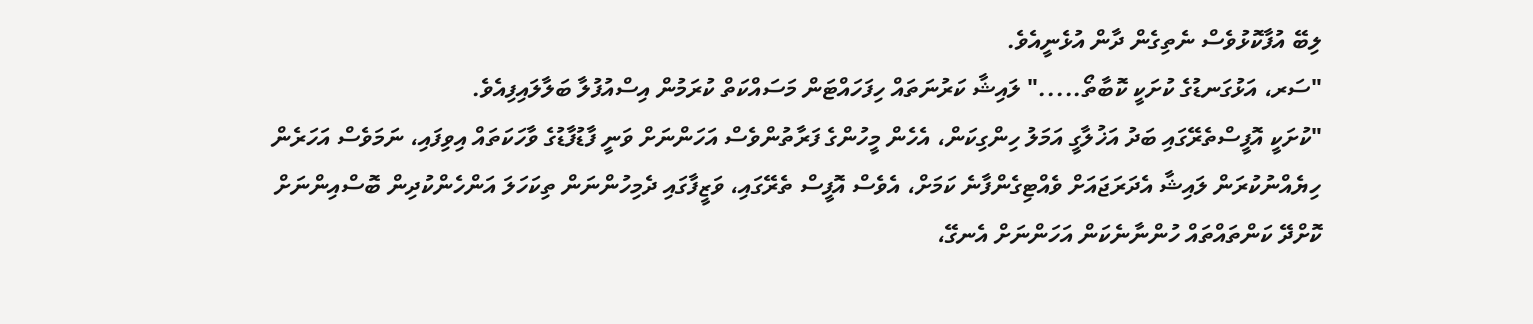ލިބޭ އުފާކޮޅުވެސް ނެތިގެން ދާން އުޅެނީއެވެ.
"ސަރ، އަޅުގަނޑުގެ ކުށަކީ ކޮބާތޯ....." ލައިޝާ ކަރުނަތައް ހިފަހައްޓަން މަސައްކަތް ކުރަމުން އިސްއުފުލާ ބަލާލައިފިއެވެ.
"ކުށަކީ އޮފީސްތެރޭގައި ބަދު އަޚުލާގީ އަމަލު ހިންގިކަން، އެހެން މީހުންގެ ފަރާތުންވެސް އަހަންނަށް ވަނީ ފާޑުފާޑުގެ ވާހަކަތައް އިވިފައި، ނަމަވެސް އަހަރެން ހިޔެއްނުކުރަން ލައިޝާ އެދަރަޖައަށް ވެއްޓިގެންފާނެ ކަމަށް، އެވެސް އޮފީސް ތެރޭގައި، ވަޒީފާގައި ދެމިހުންނަން ތިކަހަލަ އަންހެންކުދިން ބޮސްއިންނަށް ކޮށްދޭ ކަންތައްތައް ހުންނާނެކަން އަހަންނަށް އެނގޭ،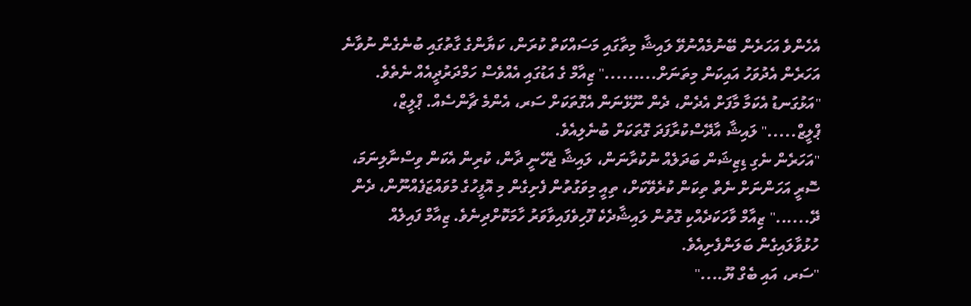އެހެންވެ އަހަރެން ބޭނުމެއްނުވޭ ލައިޝާ މިތާގައި މަސައްކަތް ކުރަން، ކަޔާންގެ ގާތުގައި ބުނެގެން ނުވާނެ އަހަރެން އެދުވަހު އައިކަން މިތަނަށް........." ޒިއާމް ގެ އަޑުގައި އެއްވެސް ހަމްދަރުދީއެއް ނެތެވެ.
"އަޅުގަނޑު އެކަމާ މާފަށް އެދެން، ދެން ނޫޅޭނަން އެގޮތަކަށް ސަރ، އެންމެ ޗާންސެއް. ޕްލީޒް، ޕްލީޒް....." ލައިޝާ އާދޭސްކުރާފަދަ ގޮތަކަށް ބުނެލިއެވެ.
"އަހަރެން ނެގި ޑިޒިޝަން ބަދަލެއް ނުކުރާނަން، ލައިޝާ ޖެހޭނީ ދާން، ކުރިން އެކަން ވިސްނާލިނަމަ، ސޮރީ އަހަންނަށް ނެތް ތިކަން ކުރެވޭކަށް، ތިއީ މިވަގުތުން ފެށިގެން މި އޮފީހުގެ މުވައްޒަފެއްނޫން، ދެން ދޭ......" ޒިއާމް ވާހަކަދެއްކި ގޮތުން ލައިޝާދެކެ ފޫހިވެފައިވާވަރު ހާމަކޮށްދިނެވެ. ޒިއާމް ފައިލެއް ހުޅުވާލައިގެން ބަލަންފެށިއެވެ.
"ސަރ، އައި ބެގް ޔޫ...."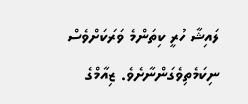ލައިޝާ ހުރީ ކިތަންމެ ވަރަކަށްވެސް ނިކަމެތިވެގަންނާށެވެ. ޒިއާމްގެ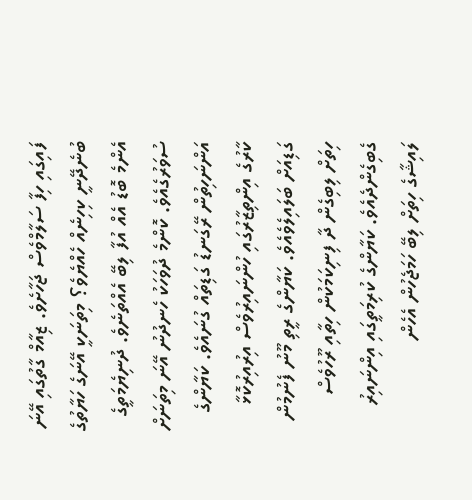ފައިގައި ހިފާ ސަލާމްވެސް ޖަހާށެވެ. ޒިއާމް ގާތުގައި އޭނަ ބުނެދޭނީ ކިހިނެއް ހެއްޔެވެ؟ މިތަނަކީ އޭނަގެ ހަޔާތުގެ އެންމެ ބޮޑު އެއް އުފާ ލިބޭ އެއްތަނެވެ. ދުނިޔެމަތީގެ ސުވަރުގެއެވެ. ކޮންމެ ދުވަހަކު ހެނދުނު އޭނަ މިތަނަށް އަންނަހިތުން ރޭގަނޑު ގަޑިތައް ގުނައެވެ. ކަޔާންގެ ކާރުގެ އިންތިޒާރުގައި ހުންނައިރުވެސް އިރުއިރުކޮޅާ ގަޑިއަށް ބަލައިލެވެއެވެ. ކަޔާންގެ ރީތި މޫނު ފެނުމުން ހިތަށް ލިބިގެން ދާ ފިނިކަމަކުން ހިތާއި ރޫހުވެސް ގެބިގެންދެއެވެ. ކަޔާންގެ ކުރިމަތީގައި އިންނައިރު ލައިޝާގެ ހިތަށް ލިބޭ ހަމަޖެހުން އެހެން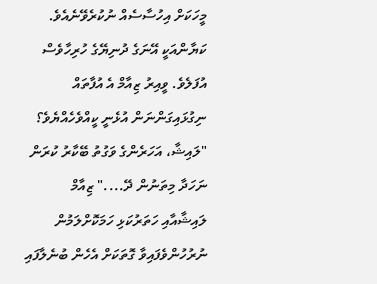މީހަކަށް އިހުސާސެއް ނުކުރެވޭނެއެވެ. ކަޔާންއަކީ އޭނަގެ ދުނިޔޭގެ ހުރިހާވެސް އުފަލެވެ. ވީއިރު ޒިއާމް އެ އުފާތައް ނިގުޅައިގަންނަން އުޅެނީ ކީއްވެހެއްޔެވެ؟
"ލައިޝާ، އަހަރެންގެ ވަގުތު ބޭކާރު ކުރަން ނަހަދާ މިތަނުން ދޭ...." ޒިއާމް ލައިޝާއާއި ހަތަރުކަޅި ހަމަކޮށްލަމުން ނުރުހުންވެފައިވާ ގޮތަކަށް އެހެން ބުނެލާފައި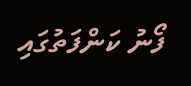ފޯނު ކަންފަތުގައި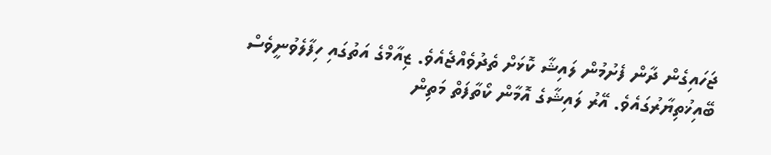ޖަހައިގެން ދާން ފެށުމުން ލައިޝާ ކޮޅަށް ތެދުވެއްޖެއެވެ. ޒިއާމްގެ އަތުގައި ހިފާލެވުނީވެސް ބޭއިޚުތިޔާރުގައެވެ. އޭރު ލައިޝާގެ އޮމާން ކޯތާފަތް މަތިން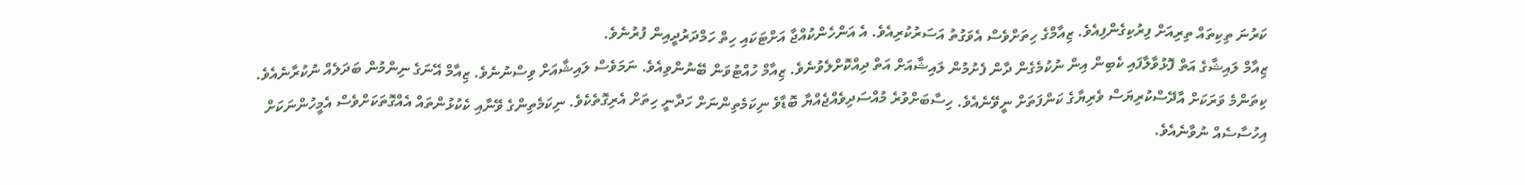ކަރުނަ ތިކިތައް ތިރިއަށް ފިރުކިގެންފިއެވެ. ޒިއާމްގެ ހިތަށްވެސް އެވަގުތު އަސަރުކުރިއެވެ. އެ އަންހެންކުއްޖާ އަށްޓަކައި ހިތް ހަމްދަރުދީއިން ފުރުނެވެ.
ޒިއާމް ލައިޝާގެ އަތް ފޮޅުވާލާފައި ކެބިން އިން ނުކުމެގެން ދާން ފެށުމުން ލައިޝާއަށް އަތް ދިއްކޮށްލެވުނެވެ. ޒިއާމް ހުއްޓުވަން ބޭނުންވިއެވެ. ނަމަވެސް ލައިޝާއަށް ވިސްނުނެވެ. ޒިއާމް އޭނަގެ ނިންމުން ބަދަލެއް ނުކުރާނެއެވެ. ކިތަންމެ ވަރަކަށް އާދޭސްކުރިޔަސް ވެރިޔާގެ ކަންފަތަށް ނީވޭނެއެވެ. ހިސާބަށްވުރެ މުއްސަދިވެއްޖެއްޔާ ބޮޑާވެ ނިކަމެތިންނަށް ހަދާނީ ހިތަށް އެރިގޮތެކެވެ. ނިކަމެތިންގެ ވޭނާއި ކެކުޅުންތައް އެއްގޮތަކަށްވެސް އެމީހުންނަކަށް އިހުސާސެއް ނުވާނެއެވެ.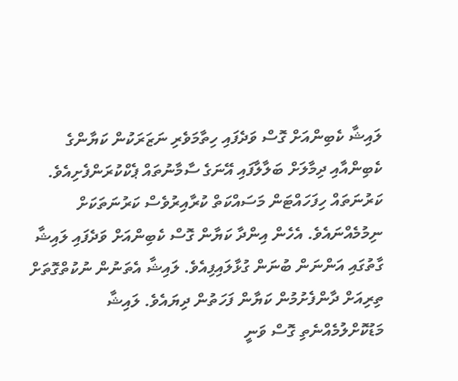ލައިޝާ ކެބިންއަށް ގޮސް ވަދެފައި ހިތާމަވެރި ނަޒަރަކުން ކަޔާންގެ ކެބިންއާއި ދިމާލަށް ބަލާލާފައި އޭނަގެ ސާމާނުތައް ޕެކްކުރަންފެށިއެވެ. ކަރުނަތައް ހިފަހައްޓަން މަސައްކަތް ކުރާއިރުވެސް ކަރުނަތަކަށް ނިމުމެއްނައެވެ. އެހެން އިންދާ ކަޔާން ގޮސް ކެބިންއަށް ވަދެފައި ލައިޝާ ގާތުގައި އަންނަން ބުނަން ގުޅާލައިފިއެވެ. ލައިޝާ އެތަނުން ނުކުތްގޮތަށް ތިރިއަށް ދާންފެށުމުން ކަޔާން ފަހަތުން ދިޔައެވެ. ލައިޝާ މަޑުކޮށްލުމެއްނެތި ގޮސް ވަނީ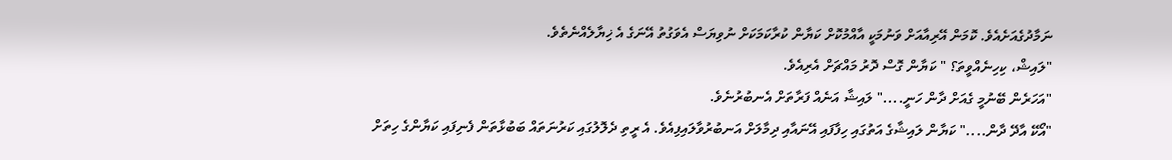ނަމާދުގެއަށެއެވެ. ކޮމަން އޭރިއާއަށް ވަނުމަކީ އާއްމުކޮށް ކަޔާން ކުރާކަމަކަށް ނުވިޔަސް އެވަގުތު އޭނަގެ އެ ޚިޔާލެއްނެތެވެ.
"ލައިޝް، ކިހިނެއްވީތަ؟ " ކަޔާން ގޮސް ދޮރު މައްޗަށް އެރިއެވެ.
"އަހަރެން ބޭނުމީ ގެއަށް ދާން ހަނީ...." ލައިޝާ އަނެއް ފަރާތަށް އެނބުރުނެވެ.
"އޯކޭ އާދޭ ދާން...." ކަޔާން ލައިޝާގެ އަތުގައި ހިފާފައި އޭނައާއި ދިމާލަށް އަނބުރުވާލައިފިއެވެ. އެ ރީތި ދެލޮލުގައި ކަރުނަތައް ބަބުޅާތަން ފެނިފައި ކަޔާންގެ ހިތަށް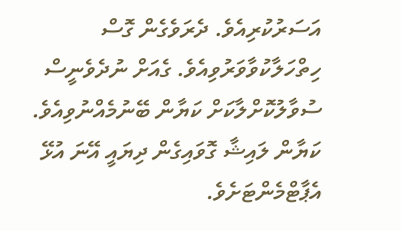އަސަރުކުރިއެވެ. ދެރަވެގެން ގޮސް ހިތްހަލާކުވާވަރުވިއެވެ. ގެއަށް ނުދެވެނީސް ސުވާލުކޮށްލާކަށް ކަޔާން ބޭނުމެއްނުވިއެވެ. ކަޔާން ލައިޝާ ގޮވައިގެން ދިޔައީ އޭނަ އުޅޭ އެޕާޓްމެންޓަށެވެ.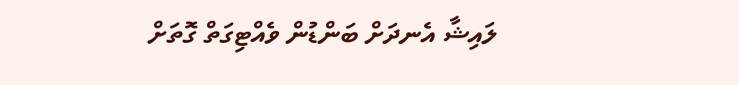ލައިޝާ އެނދަށް ބަންޑުން ވެއްޓިގަތް ގޮތަށް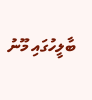ބާލީހުގައި މޫނު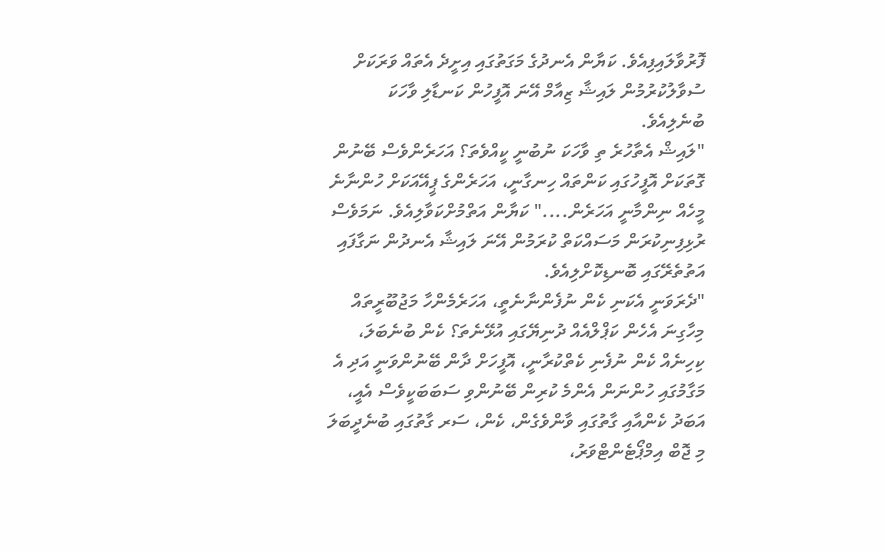ފޮރުވާލައިފިއެވެ. ކަޔާން އެނދުގެ މަގަތުގައި އިށީދެ އެތައް ވަރަކަށް ސުވާލުކުރުމުން ލައިޝާ ޒިއާމް އޭނަ އޮފީހުން ކަނޑާލި ވާހަކަ ބުނެލިއެވެ.
"ލައިޝް އެތާހުރެ ތި ވާހަކަ ނުބުނީ ކީއްވެތަ؟ އަހަރެންވެސް ބޭނުން ގޮތަކަށް އޮފީހުގައި ކަންތައް ހިނގާނީ، އަހަރެންގެ ޕީއޭއަކަށް ހުންނާނެ މީހެއް ނިންމާނީ އަހަރެން...." ކަޔާން އަތްމުށްކަވާލިއެވެ. ނަމަވެސް ރުޅިފިނިކުރަން މަސައްކަތް ކުރަމުން އޭނަ ލައިޝާ އެނދުން ނަގާފައި އަތުތެރޭގައި ބޮނޑިކޮށްލިއެވެ.
"ދެރަވަނީ އެކަނި ކެން ނުފެންނާނެތީ، އަހަރެމެންހާ މަޖުބޫރީތައް މިހާގިނަ އެހެން ކަޕްލްއެއް ދުނިޔޭގައި އުޅޭނެތަ؟ ކެން ބުނެބަލަ، ކިހިނެއް ކެން ނުފެނި ކެތްކުރާނީ، އޮފީހަށް ދާން ބޭނުންވަނީ އަދި އެ މަގާމުގައި ހުންނަން އެންމެ ކުރިން ބޭނުންވި ސަބަބަކީވެސް އެއީ، އަބަދު ކެންއާއި ގާތުގައި ވާންވެގެން، ކެން، ސަރ ގާތުގައި ބުނެދީބަލަ މި ޖޮބް އިމްޕޯޓެންޓްވަރު،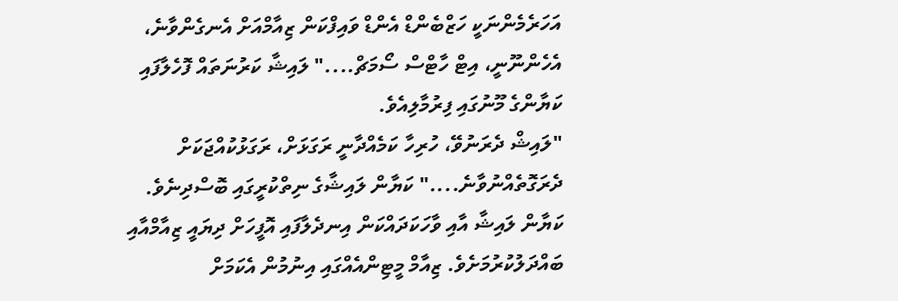އަހަރެމެންނަކީ ހަޒްބެންޑް އެންޑް ވައިފްކަން ޒިއާމްއަށް އެނގެންވާނެ، އެހެންނޫނީ، އިޓް ހާޓްސް ސޯމަޗް...." ލައިޝާ ކަރުނަތައް ފޮހެލާފައި ކަޔާންގެ މޫނުގައި ފިރުމާލިއެވެ.
"ލައިޝް ދެރަނުވޭ، ހުރިހާ ކަމެއްދާނީ ރަގަޅަށް، ރަގަޅުކުއްޖަކަށް ދެރަގޮތެއްނުވާނެ...." ކަޔާން ލައިޝާގެ ނިތްކުރީގައި ބޮސްދިނެވެ. ކަޔާން ލައިޝާ އާއި ވާހަކަދައްކަން އިނދެލާފައި އޮފީހަށް ދިޔައީ ޒިއާމްއާއި ބައްދަލުކުރުމަށެވެ. ޒިއާމް މީޓިންއެއްގައި އިނުމުން އެކަމަށް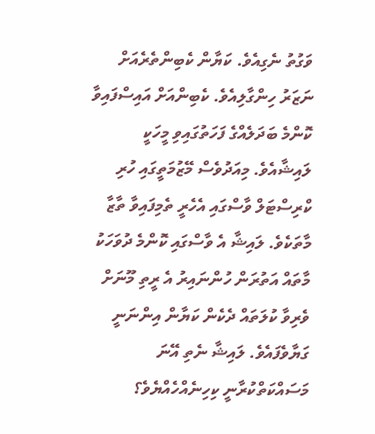ވަގުތު ނެގިއެވެ. ކަޔާން ކެބިންތެރެއަށް ނަޒަރު ހިންގާލިއެވެ. ކެބިންއަށް އައިސްފައިވާ ކޮންމެ ބަދަލެއްގެ ފަހަތުގައިވި މީހަކީ ލައިޝާއެވެ. މިއަދުވެސް މޭޒުމަތީގައި ހުރި ކްރިސްޓަލް ވާސްގައި އެހެރީ ތެމިފައިވާ ތާޒާ މާތަކެވެ. ލައިޝާ އެ ވާސްގައި ކޮންމެ ދުވަހަކު މާތައް އަތުރަން ހުންނައިރު އެ ރީތި މޫނަށް ވެރިވާ ކުލަތައް ދެކެން ކަޔާން އިންނަނީ ގަޔާވެފައެވެ. ލައިޝާ ނެތި އޭނަ މަސައްކަތްކުރާނީ ކިހިނެއްހެއްޔެވެ؟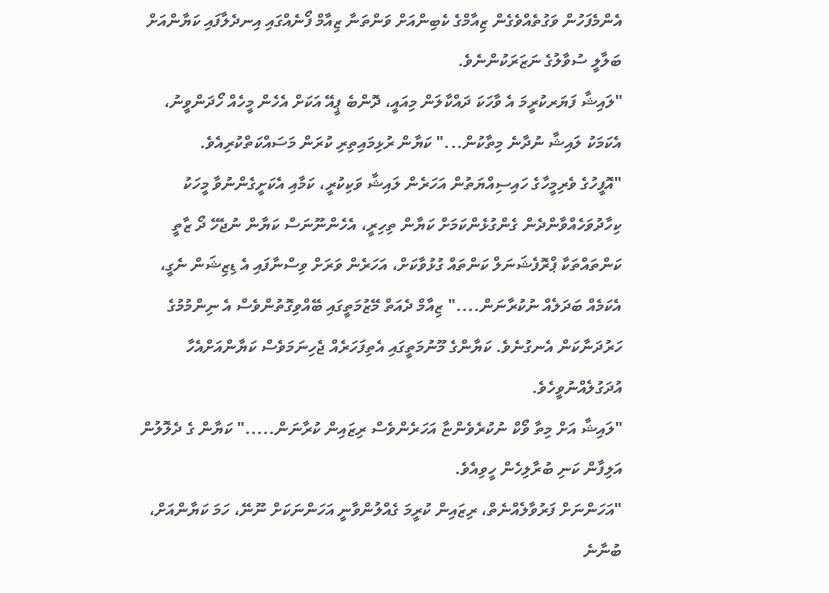އެންމެފަހުން ވަގުތެއްވެގެން ޒިއާމްގެ ކެބިންއަށް ވަންތަނާ ޒިއާމް ފޯނެއްގައި އިނދެލާފައި ކަޔާންއަށް ބަލާލީ ސުވާލުގެ ނަޒަރަކުންނެވެ.
"ލައިޝާ ފަޔަރކުރީމަ އެ ވާހަކަ ދައްކާލަން މިއައީ، ދޮންބެ ޕީއޭ އަކަށް އެހެން މީހެއް ހޯދަންވީނު، އެކަމަކު ލައިޝާ ނުދާނެ މިތާކުން..." ކަޔާން ރުޅިމައިތިރި ކުރަން މަސައްކަތްކުރިއެވެ.
"އޮފީހުގެ ވެރިމީހާގެ ހައިސިއްޔަތުން އަހަރެން ލައިޝާ ވަކިކުރީ، ކަމާއި އެކަށީގެންނުވާ މީހަކު ކިހާދުވަހެއްވާންދެން ގެންގުޅެންކަމަށް ކަޔާން ތިހިރީ، އެހެންނޫނަސް ކަޔާން ނުޖެހޭ ދޯ ޒާތީ ކަންތައްތަކާ ޕްރޮފެޝަނަލް ކަންތައް ގުޅުވާކަށް، އަހަރެން ވަރަށް ވިސްނާފައި އެ ޑިޒިޝަން ނެގީ، އެކަމެއް ބަދަލެއް ނުކުރާނަން...." ޒިއާމް ދެއަތް މޭޒުމަތީގައި ބޭއްވިގޮތުންވެސް އެ ނިންމުމުގެ ހަރުދަނާކަން އެނގުނެވެ. ކަޔާންގެ މޫނުމަތީގައި އެތިފަހަރެއް ޖެހިނަމަވެސް ކަޔާންއަށްއެހާ އުދަގުލެއްނުވީހެވެ.
"ލައިޝާ އަށް މިތާ ވޯކް ނުކުރެވެންޏާ އަހަރެންވެސް ރިޒައިން ކުރާނަން....." ކަޔާން ގެ ދެލޮލުން އަލިފާން ކަނި ބުރާލިހެން ހީވިއެވެ.
"އަހަންނަށް ފަރުވާލެއްނެތް، ރިޒައިން ކުރީމަ ގެއްލުންވާނީ އަހަންނަކަށް ނޫނޭ، ހަމަ ކަޔާންއަށް، ބުނާނެ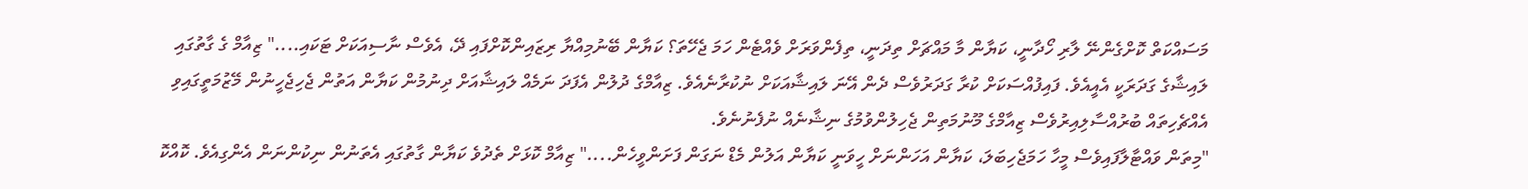މަސައްކަތް ކޮށްގެންނޭ ލާރި ހޯދާނީ، ކަޔާން މާ މައްޗަށް ތިދަނީ، ތިފެންވަރަށް ވެއްޓެން ހަމަ ޖެހޭތަ؟ ކަޔާން ބޭނުމިއްޔާ ރިޒައިންކޮށްފައި ދޭ، އެވެސް ނާސިއަކަށް ޓަކައި...." ޒިއާމް ގެ ގާތުގައި ލައިޝާގެ ގަދަރަކީ އެއީއެވެ. ފައިފުއްސަކަށް ކުރާ ގަދަރުވެސް ދެން އޭނަ ލައިޝާއަކަށް ނުކުރާނެއެވެ. ޒިއާމްގެ ދުލުން އެފަދަ ނަމެއް ލައިޝާއަށް ދިނުމުން ކަޔާން އަތުން ޖެހިޖެހީނުން މޭޒުމަތީގައިވި އެއްޗެހިތައް ބުރުއްސާލިއިރުވެސް ޒިއާމްގެ މޫނުމަތިން ޖެހިލުންވުމުގެ ނިޝާނެއް ނުފެނުނެވެ.
"މިތަން ވައްޓާލާފައިވެސް މީހާ ހަމަޖެހިބަލަ، ކަޔާން އަހަންނަށް ހީވަނީ ކަޔާން އަލުން މެޑް ނަގަން ފަށަންވީހެން...." ޒިއާމް ކޮޅަށް ތެދުވެ ކަޔާން ގާތުގައި އެތަނުން ނިކުންނަން އެންގިއެވެ. ކޮއްކޮ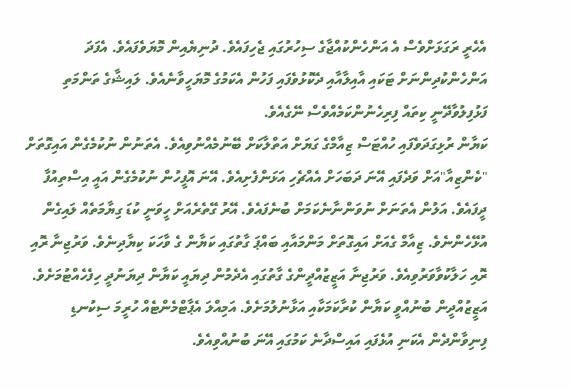އެހެރީ ރަގަޅަށްވެސް އެ އަންހެންކުއްޖާގެ ސިހުރުގައި ޖެހިފައެވެ. ދުނިޔެއިން މޮޔަވެފައެވެ. އެފަދަ އަންހެންކުދިންނަށް ޓަކައި އާއިލާއާއި ދެކޮޅުވެފައި ފަހުން އެކަމުގެ މޮޔަހީވާނެއެވެ. ލައިޝާގެ ތަންމަތި ފަޅުފިލުވާދޭނީ ކިތައް ފިރިހެނުންކަމެއްވެސް ނޭގެއެވެ.
ކަޔާން ރުޅިގަދަވެފައި ހުއްޓަސް ޒިއާމްގެ ގަޔަށް އަތްލާކަށް ބޭނުމެއްނުވިއެވެ. އެތަނުން ނުކުމެގެން އައިގޮތަށް "ކެންޒިއާ"އަށް ވަދެފައި އޭނަ ދަބަހަށް އެއްޗެހި އަޅަންފެށިއެވެ. އޭނަ އޮފީހުން ނުކުމެގެން އައީ އިސްތިއުފާ ދީފައެވެ. އަލުން އެތަނަށް ނުވަންނާނެކަމަށް ބުނެފައެވެ. އޭރު ގޭތެރެއަށް ހީވަނީ ކުޑަ ގިޔާމަތެއް ލައިގެން އުޅޭހެންނެވެ. ޒިއާމް ގެއަށް އައިގޮތަށް މަންމައާއި ބައްޕަ ގާތުގައި ކަޔާން ގެ ވާހަކަ ކިޔާދިނެވެ. ވަރުޖިނާ ރޮއި ރޮއި ހަލާކުވާވަރުވިއެވެ. ވަރުޖިނާ އަޒީޒުއްދީންގެ ގާތުގައި އެދެމުން ދިޔައީ ކަޔާން ދިޔަނުދީ ހިފެހެއްޓުމަށެވެ. އަޒީޒުއްދީން ބުނުއްވީ ކަޔާން ކުރާކަމަކާއި އަޅާނުލުމަށެވެ. އަމިއްލަ އެޕާޓްމެންޓެއް ހުރީމަ ސިކުނޑި ފިނިވާންދެން އެކަނި އުޅެފައި އައިސްދާނެ ކަމުގައި އޭނަ ބުނުއްވިއެވެ.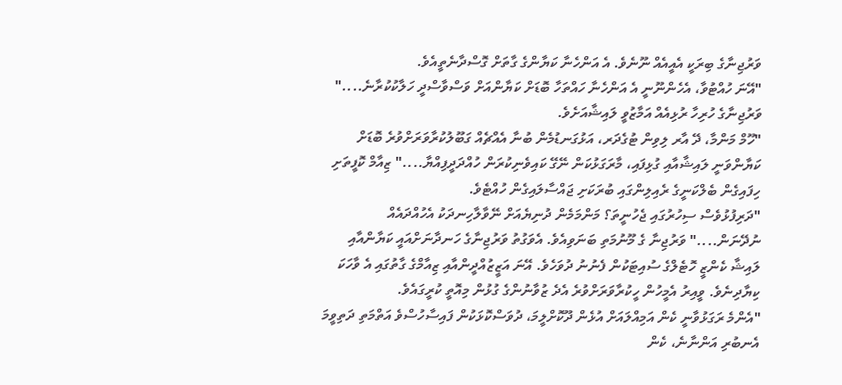ވަރުޖިނާގެ ބިރަކީ އެއީއެއް ނޫނެވެ. އެ އަންހެނާ ކަޔާންގެ ގާތަށް ގޮސްދާނެތީއެވެ.
"އޭނަ ހުއްޓުވާ، އެހެންނޫނީ އެ އަންހެނާ ހައްތަހާ ބޮޑަށް ކަޔާންއަށް ވަސްވާސްދީ ހަލާކުކުރާނެ...." ވަރުޖިނާގެ ހުރިހާ ރުޅިއެއް އަމާޒުވީ ލައިޝާއަށެވެ.
"ހޫމް މަންމާ، ދޭ އާރ ލިވިން ޓުގެދަރ، އަޅުގަނޑުމެން ބުނާ އެއްޗެއް ގަބޫލުކުރާވަރަށްވުރެ ބޮޑަށް ކަޔާންވަނީ ލައިޝާއާއި ގުޅިފައި، މާރަގަޅުކަން ނޭގޭ ކައިވެނިކުރަން ހުއްދަދީފިއްޔާ...." ޒިއާމް ކޮފީތަށި ހިފައިގެން ބެލްކަނީގެ ރެއިލިންގައި ބުރަކަށި ޖައްސާލައިގެން ހުއްޓެވެ.
"ދަރިފުޅުވެސް ސިހުރުގައި ޖެހުނީތަ؟ މަންމަމެން ދުނިޔެއަށް ނޭވާލާހިނދަކު އެހުއްދައެއް ނުދޭނަން...." ވަރުޖިނާ ގެ މޫނުމަތި ބަނަވިއެވެ. އެވަގުތު ވަރުޖިނާގެ ހަނދާނަށްއައީ ކަޔާންއާއި ލައިޝާ ކެންޒީ ހޮޓެލްގެ ސުއިޓަކުން ފެނުނު ދުވަހެވެ. އޭނަ އަޒީޒުއްދީންއާއި ޒިއާމްގެ ގާތުގައި އެ ވާހަކަ ކިޔާދިނެވެ. ވީއިރު އެމީހުން ހީކުރާވަރަށްވުރެ އެދެ ޒުވާނުންގެ ގުޅުން މިއޮތީ ކުރީގައެވެ.
"އެންމެ ރަގަޅުވާނީ ކެން އަމިއްލައަށް އުޅެން ދޫކޮށްލީމަ، ދުވަސްކޮޅަކުން ފައިސާހުސްވެ އަތްމަތި ދަތިވީމަ އެނބުރި އަންނާނެ، ކެން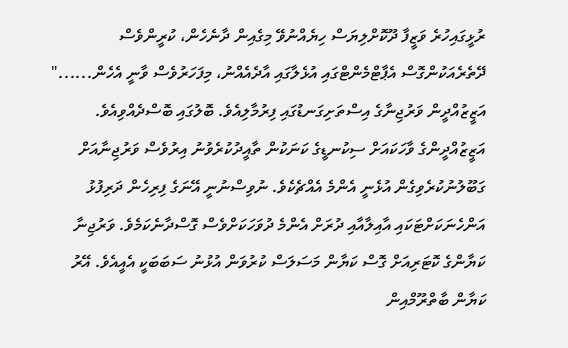ރުޅީގައިހުރެ ވަޒީފާ ދޫކޮށްލިޔަސް ހިޔެއްނުވޭ މިގެއިން ދާނެހެން، ކުރީންވެސް ދޭތެރެއަކުންގޮސް އެޕާޓްމެންޓްގައި އުޅެލާގައި އާދެއެއްނު، މިފަހަރުވެސް ވާނީ އެހެން......" އަޒީޒުއްދީން ވަރުޖިނާގެ އިސްތަށިގަނޑުގައި ފިރުމާލިއެވެ. ބޮލުގައި ބޮސްދެއްވިއެވެ.
އަޒީޒުއްދީންގެ ވާހަކައަށް ސިކުނޑީގެ ކަނަކުން ތާއީދުކުރެވުނު އިރުވެސް ވަރުޖިނާއަށް ގަބޫލުނުކުރެވިގެން އުޅެނީ އެންމެ އެއްޗެކެވެ. ނުވިސްނުނީ އޭނަގެ ފިރިހެން ދަރިފުޅު އަންހެނަކަށްޓަކައި އާއިލާއާއި ދުރަށް އެންމެ ދުވަހަކަށްވެސް ގޮސްދާނެކަމެވެ. ވަރުޖިނާ ކަޔާންގެ ކޮޓަރިއަށް ގޮސް ކަޔާން މަސަލަސް ކުރުވަން އުޅުނު ސަބަބަކީ އެއީއެވެ. އޭރު ކަޔާން ބާތްރޫމްއިން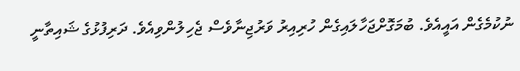ނުކުމެގެން އައީއެވެ. ބުމަގޮށްޖަހާލައިގެން ހުރިއިރު ވަރުޖިނާވެސް ޖެހިލުންވިއެވެ. ދަރިފުޅުގެ ޝައިތާނީ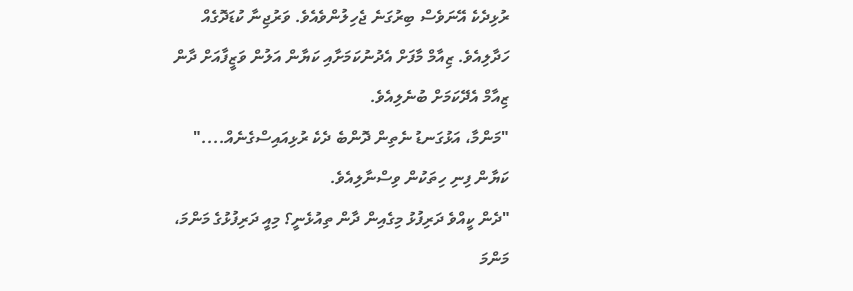ރުޅިދެކެ އޭނަވެސް ބިރުގަނެ ޖެހިލުންވެއެވެ. ވަރުޖިނާ ކުޑަދޮގެއް ހަދާލިއެވެ. ޒިއާމް މާފަށް އެދުނުކަމަށާއި ކަޔާން އަލުން ވަޒީފާއަށް ދާން ޒިއާމް އެދޭކަމަށް ބުނެލިއެވެ.
"މަންމާ، އަޅުގަނޑު ނެތިން ދޮންބެ ދެކެ ރުޅިއައިސްގެނެއް...." ކަޔާން ފިނި ހިތަކުން ވިސްނާލިއެވެ.
"ދެން ކީއްވެ ދަރިފުޅު މިގެއިން ދާން ތިއުޅެނީ؟ މިއީ ދަރިފުޅުގެ މަންމަ، މަންމަ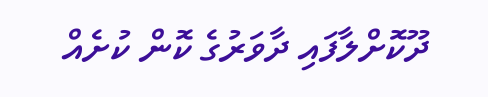ދޫކޮށްލާފައި ދާވަރުގެ ކޮން ކުށެއް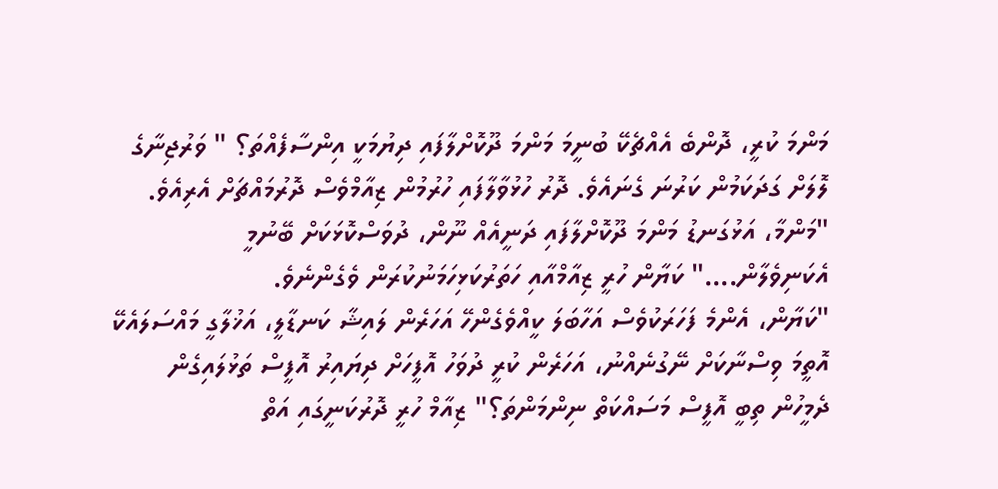މަންމަ ކުރީ، ދޮންބެ އެއްޗެކޭ ބުނީމަ މަންމަ ދޫކޮށްލާފައި ދިޔުމަކީ އިންސާފެއްތަ؟ " ވަރުޖިނާގެ ލޮލަށް ގަދަކަމުން ކަރުނަ ގެނައެވެ. ދޮރު ހުޅުވާލާފައި ހުރުމުން ޒިއާމްވެސް ދޮރުމައްޗަށް އެރިއެވެ.
"މަންމާ، އަޅުގަނޑު މަންމަ ދޫކޮށްލާފައި ދަނީއެއް ނޫން، ދުވަސްކޮޅަކަށް ބޭނުމީ އެކަނިވެލާން...." ކަޔާން ހުރީ ޒިއާމްއާއި ހަތަރުކަޅިހަމަނުކުރަން ވެގެންނެވެ.
"ކަޔާން، އެންމެ ފަހަރަކުވެސް އަހާބަލަ ކީއްވެގެންހޭ އަހަރެން ލައިޝާ ކަނޑާލީ، އަޚުލާގީ މައްސަލައެކޭ އޮތީމަ ވިސްނާކަށް ނޭގުނެއްނު، އަހަރެން ކުރީ ދުވަހު އޮފީހަށް ދިޔައިރު އޮފީސް ތަޅުލައިގެން ދެމީހުން ތިބީ އޮފީސް މަސައްކަތް ނިންމަންތަ؟" ޒިއާމް ހުރީ ދޮރުކަނީގައި އަތް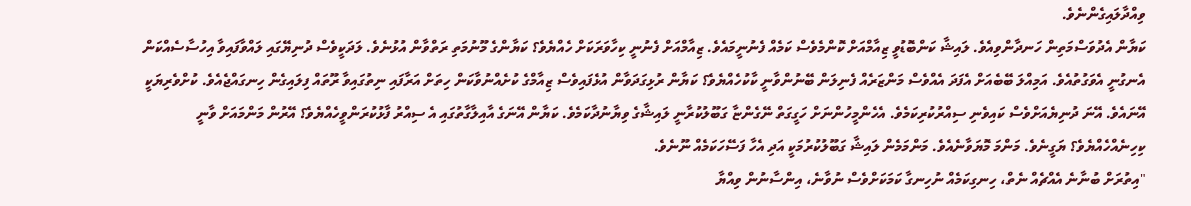ވިއްދާލައިގެންނެވެ.
ކަޔާން އެދުވަސްމަތިން ހަނދާންވިއެވެ. ލައިޝާ ކަންބޮޑުވީ ޒިއާމްއަށް ކޮންމެވެސް ކަމެއް ފެނުނީމައެވެ. ޒިއާމްއަށް ފެނުނީ ކިހާވަރަކަށް ހެއްޔެވެ؟ ކަޔާންގެ މޫނުމަތި ރަތްވާން އުޅުނެވެ. ލަދަކީވެސް ދުނިޔޭގައި ލައްވާފައިވާ އިހުސާސެއްކަން އެނގުނީ އެވަގުތުއެވެ. އަމިއްލަ ބޭބެއަށް އެފަދަ އެއްވެސް މަންޒަރެއް ފެނިލަން ބޭނުންވާނީ ކާކުހެއްޔެވެ؟ ކަޔާން ރުޅިގަދަވާން އުޅެފައިވެސް ޒިއާމްގެ ކުށެއްނުވާކަން ހިތަށް އަރާފައި ނިތުގައިވާ ރޫތައް ފިލައިގެން ހިނގައްޖެއެވެ. ކުށްވެރިޔަކީ އޭނައެވެ. އޭނަ ދުނިޔެއަށްވެސް ކައިވެނި ސިއްރުކުރިކަމެވެ. އެހެންމީހުންނަށް ހަގީގަތް ނޭގެންޏާ ގަބޫލުކުރާނީ ލައިޝާގެ ވިޔާނުދާކަމެވެ. ކަޔާން އޭނަގެ އާއިލާގާތުގައި އެ ސިއްރު ފާޅުކުރަންވީހެއްޔެވެ؟ އޭރުން މަންމައަށް ވާނީ ކިހިނެއްހެއްޔެވެ؟ ޔަގީނެވެ. މަންމަ މޮޔަވާނެއެވެ. މަންމަމެން ލައިޝާ ގަބޫލުކުރުމަކީ އަދި އެހާ ފަސޭހަކަމެއް ނޫނެވެ.
"އިތުރަށް ބުނާނެ އެއްޗެއް ނެތް، ހިނގިކަމެއް ނުހިނގާ ކަމަކަށްވެސް ނުވާނެ، އިންސާނުން ވިއްޔާ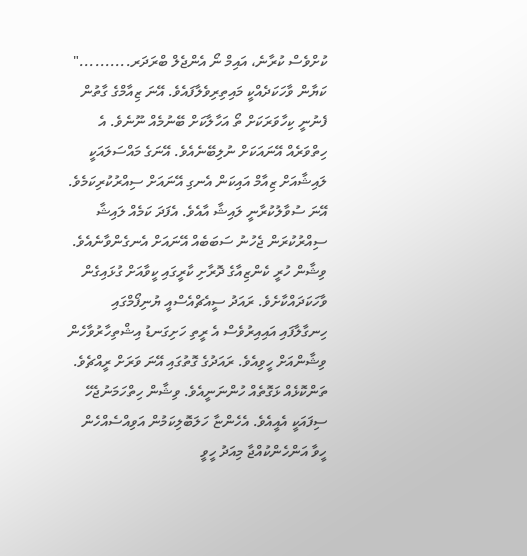ކުށްވެސް ކުރާނެ، އައިމް ނޯ އެންޖެލް ބްރަދަރ.........." ކަޔާން ވާހަކަދެއްކީ މައިތިރިވެލާފައެވެ. އޭނަ ޒިއާމްގެ ގާތުން ފެނުނީ ކިހާވަރަކަށް ތޯ އަހާލާކަށް ބޭނުމެއް ނޫނެވެ. އެ ހިތްވަރެއް އޭނައަކަށް ނުލިބޭނެއެވެ. އޭނަގެ މައްސަލައަކީ ލައިޝާއަށް ޒިއާމް އައިކަން އެނގި އޭނައަށް ސިއްރުކުރިކަމެވެ. އޭނަ ސުވާލުކުރާނީ ލައިޝާ އާއެވެ. އެފަދަ ކަމެއް ލައިޝާ ސިއްރުކުރަން ޖެހުނު ސަބަބެއް އޭނައަށް އެނގެންވާނެއެވެ.
ވިޝާން ހުރީ ކެންޒިއާގެ ދޮރާށި ކާރީގައި ކީވާއަށް ގުޅައިގެން ވާހަކަދައްކާށެވެ. ރައަދު ސީއެޗްއެސްއީ ޔުނިފޯމްގައި ހިނގާލާފައި އައިއިރުވެސް އެ ރީތި ހަށިގަނޑު އިޝްތިހާރުވާހެން ވިޝާންއަށް ހީވިއެވެ. ރައަދުގެ ގޮތުގައި އޭނަ ވަރަށް ރީއްޗެވެ. ތަންކޮޅެއް ޅަގޮތެއް ހުންނަނީއެވެ. ވިޝާން ހިތްހަމަނުޖެހޭ ސިފައަކީ އެއީއެވެ. އެހެންޏާ ހަލަބޮލިކަމުން އަވިއްސެއްހެން ހީވާ އަންހެންކުއްޖާ މިއަދު ހީވީ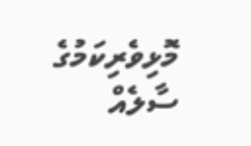މޮޅިވެރިކަމުގެ ސާލެއް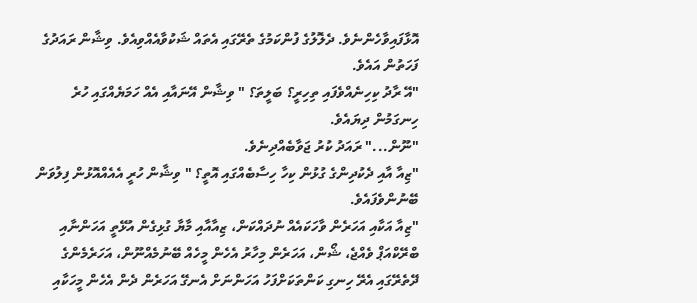އޮޅާފައިވާހެންނެވެ. ދެލޮލުގެ ފުންކަމުގެ ތެރޭގައި އެތައް ޝަކުވާއެއްވިއެވެ. ވިޝާން ރައަދުގެ ފަހަތުން އައެވެ.
"އޭ ރާދު ކިހިނެއްވެފައި ތިހިރީ؟ ބަލީތަ؟ " ވިޝާން އޭނައާއި އެއް ހަމަޔެއްގައި ހުރެ ހިނގަމުން ދިޔައެވެ.
"ނޫން..." ރައަދު ކުރު ޖަވާބެއްދިނެވެ.
"ޒިއާ އާއި ދެކުދިންގެ ގުޅުން ކިހާ ހިސާބެއްގައި އޮތީ؟ " ވިޝާން ހުރީ އެއެއްއޮޅުން ފިލުވަން ބޭނުންވެފައެވެ.
"ޒިއާ އަކާއި އަހަރެން ވާހަކައެއް ނުދައްކަން، ޒިއާއާއި މާޔާ ގުޅިގެން އުޅޭތީ އަހަންނާއި ބްރޭކްއަޕް ވެއްޖެ، ޝޯން، އަހަރެން މިހާރު އެހެން މީހެއް ބޭނުމެއްނޫން، އަހަރެމެންގެ ދޭތެރޭގައި އެރޭ ހިނގި ކަންތަކަށްފަހު އަހަންނަށް އެނގޭ އަހަރެން ދެން އެހެން މީހަކާއި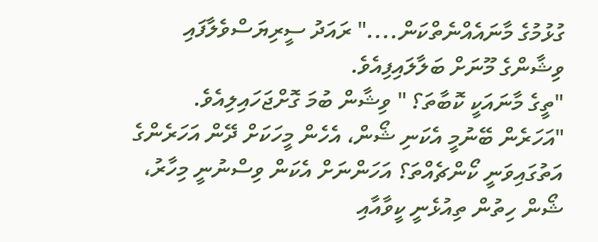ގުޅުމުގެ މާނައެއްނެތްކަން...." ރައަދު ސީރިޔަސްވެލާފައި ވިޝާންގެ މޫނަށް ބަލާލައިފިއެވެ.
"ތީގެ މާނައަކީ ކޮބާތަ؟ " ވިޝާން ބުމަ ގޮށްޖަހައިލިއެވެ.
"އަހަރެން ބޭނުމީ އެކަނި ޝޯން، އެހެން މީހަކަށް ދޭން އަހަރެންގެ އަތުގައިވަނީ ކޯންޗެއްތަ؟ އަހަންނަށް އެކަން ވިސްނުނީ މިހާރު، ޝޯން ހިތުން ތިއުޅެނީ ކީވާއާއި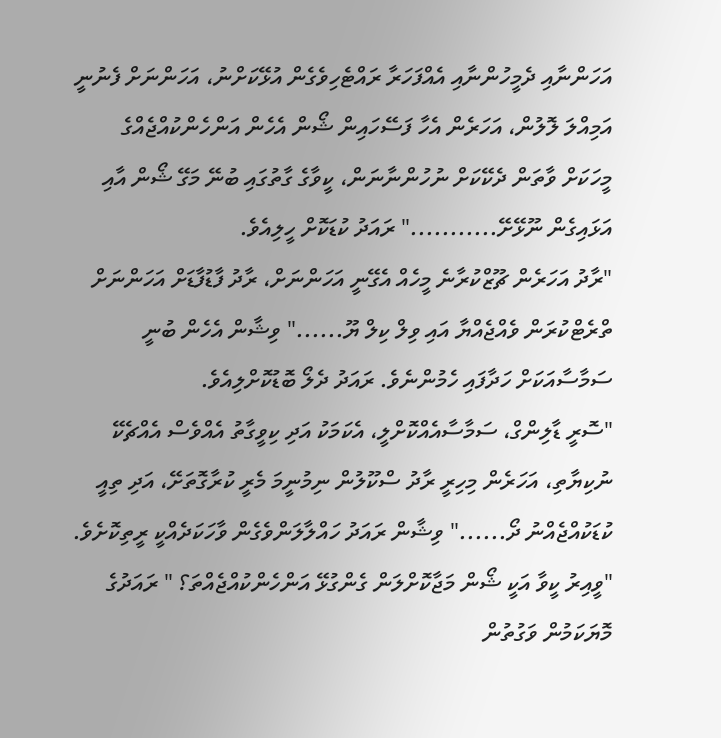އަހަންނާއި ދެމީހުންނާއި އެއްފަހަރާ ރައްޓެހިވެގެން އުޅޭކަށްނު، އަހަންނަށް ފެނުނީ އަމިއްލަ ލޮލުން، އަހަރެން އެހާ ފަސޭހައިން ޝޯން އެހެން އަންހެންކުއްޖެއްގެ މީހަކަށް ވާތަން ދެކޭކަށް ނުހުންނާނަން، ކީވާގެ ގާތުގައި ބުނޭ މަގޭ ޝޯން އާއި އަޅައިގެން ނޫޅޭށޭ..........." ރައަދު ކުޑަކޮށް ހީލިއެވެ.
"ރާދު އަހަރެން ޗޫޒްކުރާނެ މީހެއް އެގޭނީ އަހަންނަށް، ރާދު ފާޑުފާޑަށް އަހަންނަށް ތްރެޓްކުރަން ވެއްޖެއްޔާ އައި ވިލް ކިލް ޔޫ......" ވިޝާން އެހެން ބުނީ ސަމާސާއަކަށް ހަދާފައި ހެމުންނެވެ. ރައަދު ދެލޯ ބޮޑުކޮށްލިއެވެ.
"ސޮރީ ޑާލިންގް، ސަމާސާއެއްކޮށްލީ، އެކަމަކު އަދި ކިވީގާތު އެއްވެސް އެއްޗެކޭ ނުކިޔާތި، އަހަރެން މިހިރީ ރާދު ސްކޫލުން ނިމުނީމަ މެރީ ކުރާގޮތަށޭ، އަދި ތިއީ ކުޑަކުއްޖެއްނު ދޯ......" ވިޝާން ރައަދު ހައްލާލަންވެގެން ވާހަކަދެއްކީ ރީތިކޮށެވެ.
"ވީއިރު ކީވާ އަކީ ޝޯން މަޖާކޮށްލަން ގެންގުޅޭ އަންހެންކުއްޖެއްތަ؟ " ރައަދުގެ މޮޔަކަމުން ވަގުތުން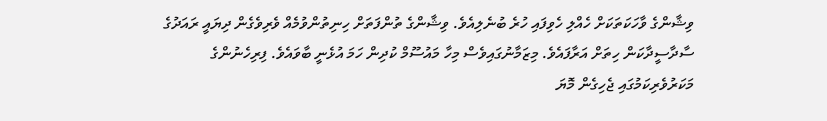ވިޝާންގެ ވާހަކަތަކަށް ހެއްލި ހެވިފައި ހުރެ ބުނެލިއެވެ. ވިޝާންގެ ތުންފަތަށް ހިނިތުންވުމެއް ވެރިވެގެން ދިޔައީ ރައަދުގެ ސާދާސީދާކަން ހިތަށް އަރާފައެވެ. މިޒަމާނުގައިވެސް މިހާ މައުސޫމް ކުދިން ހަމަ އުޅެނީ ބާވައެވެ. ފިރިހެނުންގެ މަކަރުވެރިކަމުގައި ޖެހިގެން މޮޔަ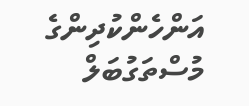އަންހެންކުދިންގެ މުސްތަގުބަލް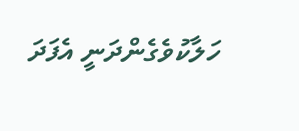ހަލާކުވެގެންދަނީ އެފަދަ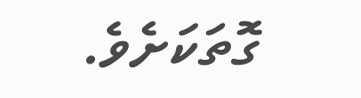ގޮތަކަށެވެ.